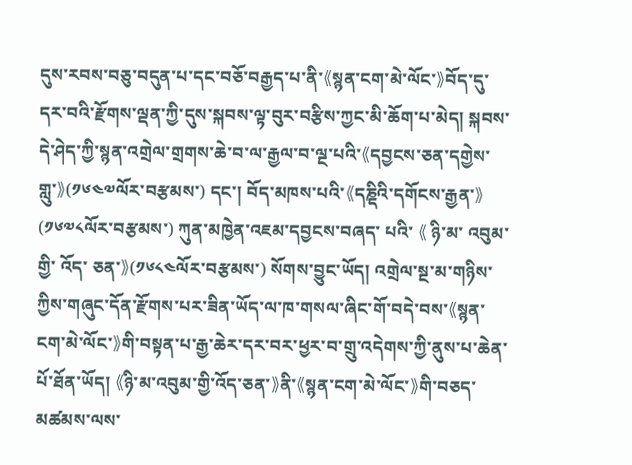དུས་རབས་བཅུ་བདུན་པ་དང་བཅོ་བརྒྱད་པ་ནི་《སྙན་ངག་མེ་ལོང་》བོད་དུ་དར་བའི་རྫོགས་ལྡན་ཀྱི་དུས་སྐབས་ལྟ་བུར་བརྩིས་ཀྱང་མི་ཆོག་པ་མེད། སྐབས་དེ་ཤེད་ཀྱི་སྙན་འགྲེལ་གྲགས་ཆེ་བ་ལ་རྒྱལ་བ་ལྔ་པའི་《དབྱངས་ཅན་དགྱེས་གླུ་》(༡༦༤༧ལོར་བརྩམས་) དང་། བོད་མཁས་པའི་《དཎྡིའི་དགོངས་རྒྱན་》(༡༦༧༨ལོར་བརྩམས་) ཀུན་མཁྱེན་འཇམ་དབྱངས་བཞད་ པའི་ 《 ཉི་མ་ འབུམ་ གྱི་ འོད་ ཅན་》(༡༦༨༤ལོར་བརྩམས་) སོགས་བྱུང་ཡོད། འགྲེལ་སྔ་མ་གཉིས་ཀྱིས་གཞུང་དོན་རྫོགས་པར་ཟིན་ཡོད་ལ་ཁ་གསལ་ཞིང་གོ་བདེ་བས་《སྙན་ངག་མེ་ལོང་》གི་བསྟན་པ་རྒྱ་ཆེར་དར་བར་ཕྱར་བ་གྲུ་འདེགས་ཀྱི་ནུས་པ་ཆེན་པོ་ཐོན་ཡོད། 《ཉི་མ་འབུམ་གྱི་འོད་ཅན་》ནི་《སྙན་ངག་མེ་ལོང་》གི་བཅད་མཚམས་ལས་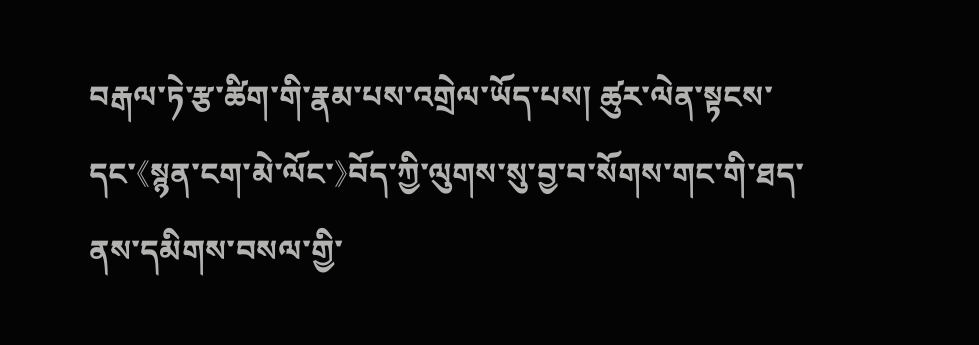བརྒལ་ཏེ་རྩ་ཚིག་གི་རྣམ་པས་འགྲེལ་ཡོད་པས། ཚུར་ལེན་སྟངས་དང་《སྙན་ངག་མེ་ལོང་》བོད་ཀྱི་ལུགས་སུ་བྱ་བ་སོགས་གང་གི་ཐད་ནས་དམིགས་བསལ་གྱི་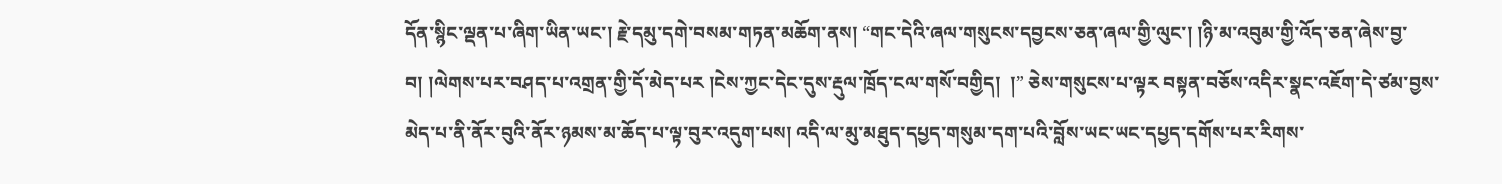དོན་སྙིང་ལྡན་པ་ཞིག་ཡིན་ཡང་། རྗེ་དམུ་དགེ་བསམ་གཏན་མཆོག་ནས། “གང་དེའི་ཞལ་གསུངས་དབྱངས་ཅན་ཞལ་གྱི་ལུང་། །ཉི་མ་འབུམ་གྱི་འོད་ཅན་ཞེས་བྱ་བ། །ལེགས་པར་བཤད་པ་འགྲན་གྱི་དོ་མེད་པར །ངེས་ཀྱང་དེང་དུས་རྡུལ་ཁྲོད་ངལ་གསོ་བགྱིད།  །” ཅེས་གསུངས་པ་ལྟར བསྟན་བཅོས་འདིར་སྣང་འཇོག་དེ་ཙམ་བྱས་མེད་པ་ནི་ནོར་བུའི་ནོར་ཉམས་མ་ཆོད་པ་ལྟ་བུར་འདུག་པས། འདི་ལ་མུ་མཐུད་དཔྱད་གསུམ་དག་པའི་བློས་ཡང་ཡང་དཔྱད་དགོས་པར་རིགས་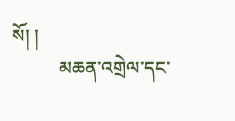སོ། །
          མཆན་འགྲེལ་དང་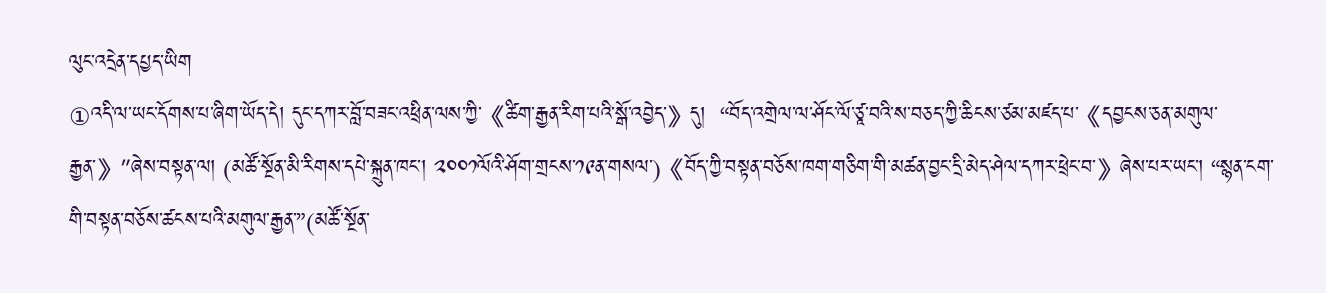ལུང་འདྲེན་དཔྱད་ཡིག
①འདི་ལ་ཡང་དོགས་པ་ཞིག་ཡོད་དེ། དུང་དཀར་བློ་བཟང་འཕྲིན་ལས་ཀྱི་《ཚིག་རྒྱན་རིག་པའི་སྒོ་འབྱེད་》དུ།  “བོད་འགྲེལ་ལ་ཤོང་ལོ་ཙཱ་བའི་ས་བཅད་ཀྱི་ཆིངས་ཙམ་མཛད་པ་《དབྱངས་ཅན་མགུལ་རྒྱན་》”ཞེས་བསྟན་ལ། (མཚོ་སྔོན་མི་རིགས་དཔེ་སྐྲུན་ཁང་། ༢༠༠༡ལོའི་ཤོག་གྲངས་༡༩ན་གསལ་)《བོད་ཀྱི་བསྟན་བཅོས་ཁག་གཅིག་གི་མཚན་བྱང་དྲི་མེད་ཤེལ་དཀར་ཕྲེང་བ་》ཞེས་པར་ཡང་། “སྙན་ངག་གི་བསྟན་བཅོས་ཚངས་པའི་མགུལ་རྒྱན་”(མཚོ་སྔོན་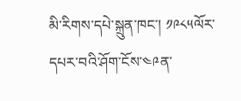མི་རིགས་དཔེ་སྐྲུན་ཁང་། ༡༩༨༥ལོར་དཔར་བའི་ཤོག་ངོས་༤༩ན་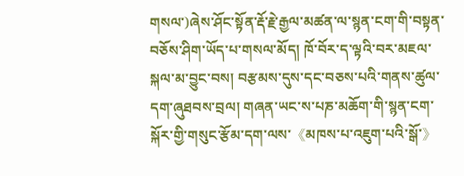གསལ་)ཞེས་ཤོང་སྟོན་རྡོ་རྗེ་རྒྱལ་མཚན་ལ་སྙན་ངག་གི་བསྟན་བཅོས་ཤིག་ཡོད་པ་གསལ་མོད། ཁོ་བོར་ད་ལྟའི་བར་མཇལ་སྐལ་མ་བྱུང་བས། བརྩམས་དུས་དང་བཅས་པའི་གནས་ཚུལ་དག་ཞུཐབས་བྲལ། གཞན་ཡང་ས་པཎ་མཆོག་གི་སྙན་ངག་སྐོར་གྱི་གསུང་རྩོམ་དག་ལས་《མཁས་པ་འཇུག་པའི་སྒོ་》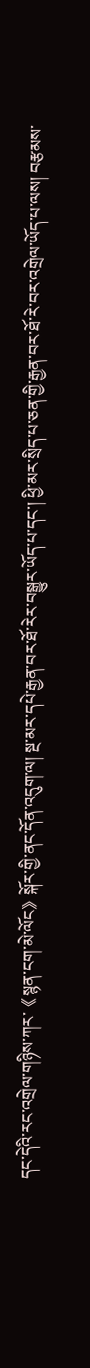དང་དེའི་རང་འགྲེལ་གཉིས་ཀར་《སྙན་ངག་མེ་ལོང》སྐོར་གྱི་ནང་དོན་འདུག་ལ། སྔ་མར་དཔེ་རྒྱན་བར་ཐོ་རེར་བསྒྱུར་ཡོད་པ་དང་། ཕྱི་མར་སྲིད་པ་ཅན་གྱི་རྒྱན་བར་ཐོ་རེ་བར་འགྲེལ་ཡོད་པ་ལས། བརྩམས་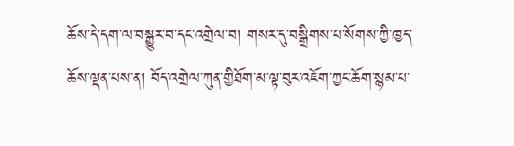ཆོས་དེ་དག་ལ་བསྒྱུར་བ་དང་འགྲེལ་བ། གསར་དུ་བསྒྲིགས་པ་སོགས་ཀྱི་ཁྱད་ཆོས་ལྡན་པས་ན། བོད་འགྲེལ་ཀུན་གྱིཐོག་མ་ལྟ་བུར་འཇོག་ཀྱང་ཆོག་སྙམ་པ་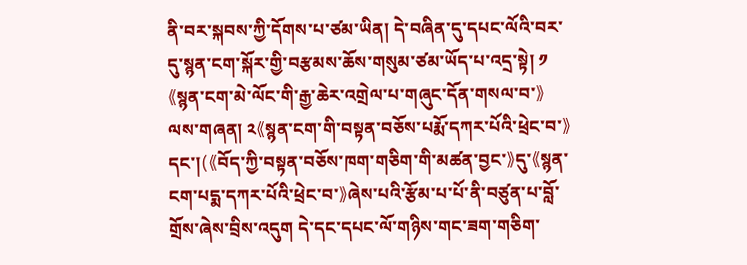ནི་བར་སྐབས་ཀྱི་དོགས་པ་ཙམ་ཡིན། དེ་བཞིན་དུ་དཔང་ལོའི་བར་དུ་སྙན་ངག་སྐོར་གྱི་བརྩམས་ཆོས་གསུམ་ཙམ་ཡོད་པ་འདྲ་སྟེ། ༡《སྙན་ངག་མེ་ལོང་གི་རྒྱ་ཆེར་འགྲེལ་པ་གཞུང་དོན་གསལ་བ་》ལས་གཞན། ༢《སྙན་ངག་གི་བསྟན་བཅོས་པརྨོ་དཀར་པོའི་ཕྲེང་བ་》དང་།(《བོད་ཀྱི་བསྟན་བཅོས་ཁག་གཅིག་གི་མཚན་བྱང་》དུ་《སྙན་ངག་པདྨ་དཀར་པོའི་ཕྲེང་བ་》ཞེས་པའི་རྩོམ་པ་པོ་ནི་བཙུན་པ་བློ་གྲོས་ཞེས་བྲིས་འདུག དེ་དང་དཔང་ལོ་གཉིས་གང་ཟག་གཅིག་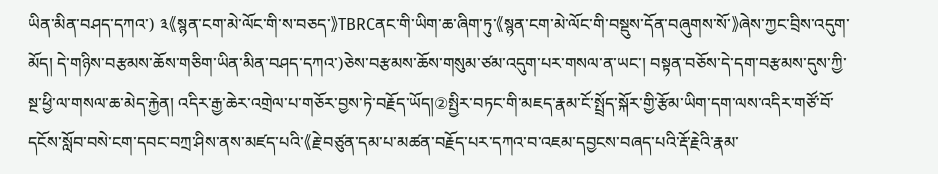ཡིན་མིན་བཤད་དཀའ་) ༣《སྙན་ངག་མེ་ལོང་གི་ས་བཅད་》TBRCནང་གི་ཡིག་ཆ་ཞིག་ཏུ་《སྙན་ངག་མེ་ལོང་གི་བསྡུས་དོན་བཞུགས་སོ་》ཞེས་ཀྱང་བྲིས་འདུག་མོད། དེ་གཉིས་བརྩམས་ཆོས་གཅིག་ཡིན་མིན་བཤད་དཀའ་)ཅེས་བརྩམས་ཆོས་གསུམ་ཙམ་འདུག་པར་གསལ་ན་ཡང་། བསྟན་བཅོས་དེ་དག་བརྩམས་དུས་ཀྱི་སྔ་ཕྱི་ལ་གསལ་ཆ་མེད་རྐྱེན། འདིར་རྒྱ་ཆེར་འགྲེལ་པ་གཅོར་བྱས་ཏེ་བརྗོད་ཡོད།②སྤྱིར་བཏང་གི་མཇད་རྣམ་ངོ་སྤྲོད་སྐོར་གྱི་རྩོམ་ཡིག་དག་ལས་འདིར་གཙོ་བོ་དངོས་སློབ་བསེ་ངག་དབང་བཀྲ་ཤིས་ནས་མཛད་པའི་《རྗེ་བཙུན་དམ་པ་མཚན་བརྗོད་པར་དཀའ་བ་འཇམ་དབྱངས་བཞད་པའི་རྡོ་རྗེའི་རྣམ་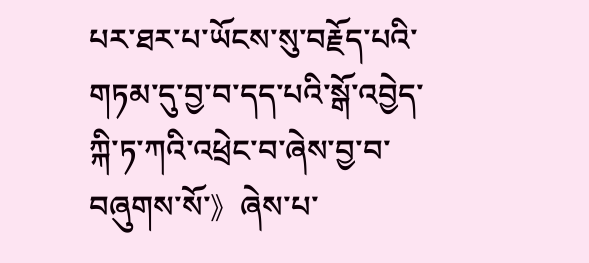པར་ཐར་པ་ཡོངས་སུ་བརྗོད་པའི་གཏམ་དུ་བྱ་བ་དད་པའི་སྒོ་འབྱེད་ཀྐི་ཏ་ཀའི་འཕྲེང་བ་ཞེས་བྱ་བ་བཞུགས་སོ་》ཞེས་པ་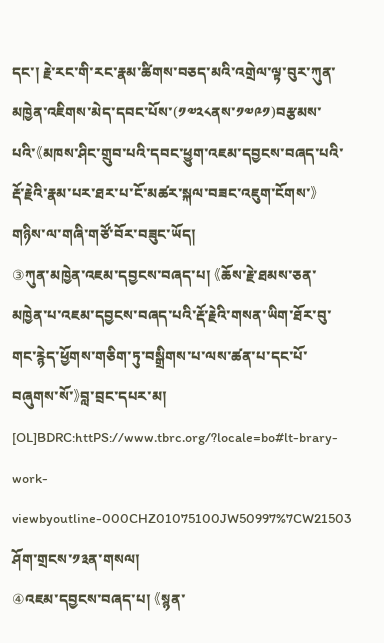དང་། རྗེ་རང་གི་རང་རྣམ་ཚིགས་བཅད་མའི་འགྲེལ་ལྟ་བུར་ཀུན་མཁྱེན་འཇིགས་མེད་དབང་པོས་(༡༧༢༨ནས་༡༧༩༡)བརྩམས་པའི་《མཁས་ཤིང་གྲུབ་པའི་དབང་ཕྱུག་འཇམ་དབྱངས་བཞད་པའི་རྡོ་རྗེའི་རྣམ་པར་ཐར་པ་ངོ་མཚར་སྐལ་བཟང་འཇུག་ངོགས་》གཉིས་ལ་གཞི་གཙོ་བོར་བཟུང་ཡོད།
③ཀུན་མཁྱེན་འཇམ་དབྱངས་བཞད་པ། 《ཆོས་རྗེ་ཐམས་ཅན་མཁྱེན་པ་འཇམ་དབྱངས་བཞད་པའི་རྡོ་རྗེའི་གསན་ཡིག་ཐོར་བུ་གང་རྙེད་ཕྱོགས་གཅིག་ཏུ་བསྒྲིགས་པ་ལས་ཚན་པ་དང་པོ་བཞུགས་སོ་》བླ་བྲང་དཔར་མ།   [OL]BDRC:httPS://www.tbrc.org/?locale=bo#lt-brary-work-viewbyoutline-000CHZ01075100JW50997%7CW21503 ཤོག་གྲངས་༡༣ན་གསལ།
④འཇམ་དབྱངས་བཞད་པ། 《སྙན་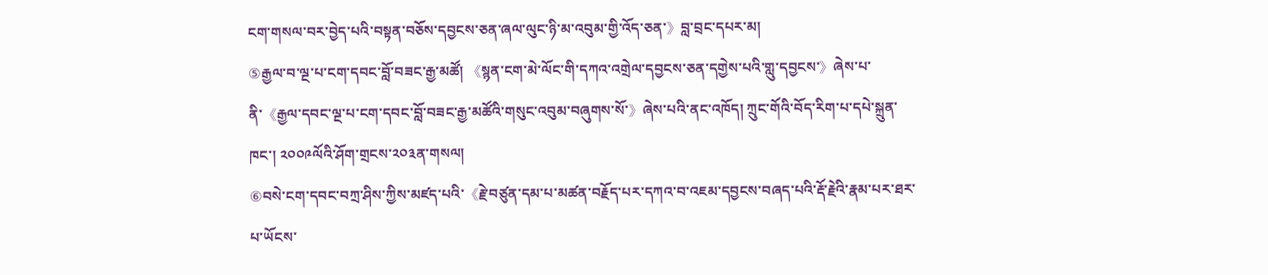ངག་གསལ་བར་བྱེད་པའི་བསྟན་བཅོས་དབྱངས་ཅན་ཞལ་ལུང་ཉི་མ་འབུམ་གྱི་འོད་ཅན་》བླ་བྲང་དཔར་མ།
⑤རྒྱལ་བ་ལྔ་པ་ངག་དབང་བློ་བཟང་རྒྱ་མཚོ། 《སྙན་ངག་མེ་ལོང་གི་དཀའ་འགྲེལ་དབྱངས་ཅན་དགྱེས་པའི་གླུ་དབྱངས་》ཞེས་པ་ནི་《རྒྱལ་དབང་ལྔ་པ་ངག་དབང་བློ་བཟང་རྒྱ་མཚོའི་གསུང་འབུམ་བཞུགས་སོ་》ཞེས་པའི་ནང་འཁོད། ཀྲུང་གོའི་བོད་རིག་པ་དཔེ་སྐྲུན་ཁང་། ༢༠༠༩ལོའི་ཤོག་གྲངས་༢༠༣ན་གསལ།
⑥བསེ་ངག་དབང་བཀྲ་ཤིས་ཀྱིས་མཛད་པའི་《རྗེ་བཙུན་དམ་པ་མཚན་བརྗོད་པར་དཀའ་བ་འཇམ་དབྱངས་བཞད་པའི་རྡོ་རྗེའི་རྣམ་པར་ཐར་པ་ཡོངས་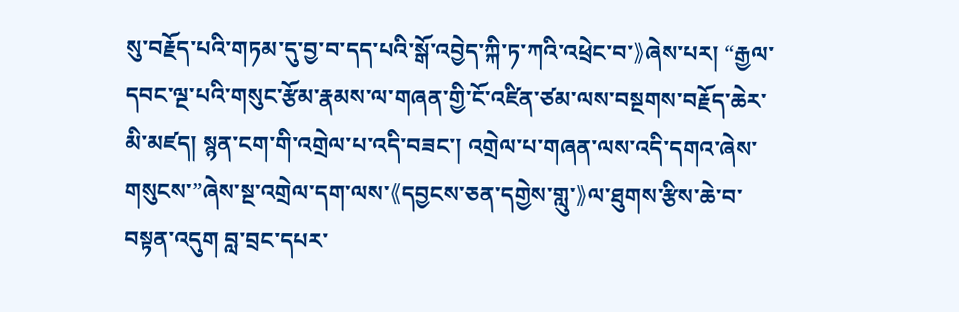སུ་བརྗོད་པའི་གཏམ་དུ་བྱ་བ་དད་པའི་སྒོ་འབྱེད་ཀྐི་ཏ་ཀའི་འཕྲེང་བ་》ཞེས་པར། “རྒྱལ་དབང་ལྔ་པའི་གསུང་རྩོམ་རྣམས་ལ་གཞན་གྱི་ངོ་འཛིན་ཙམ་ལས་བསྔགས་བརྗོད་ཆེར་མི་མཛད། སྙན་ངག་གི་འགྲེལ་པ་འདི་བཟང་། འགྲེལ་པ་གཞན་ལས་འདི་དགའ་ཞེས་གསུངས་”ཞེས་སྔ་འགྲེལ་དག་ལས་《དབྱངས་ཅན་དགྱེས་གླུ་》ལ་ཐུགས་རྩིས་ཆེ་བ་བསྟན་འདུག བླ་བྲང་དཔར་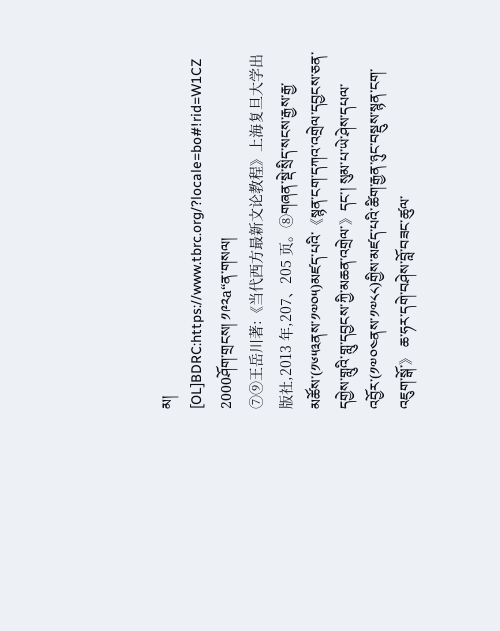མ། [OL]BDRC:https://www.tbrc.org/?locale=bo#!rid=W1CZ 2000ཤོག་གྲངས། ༡༩༢a“ན་གསལ།
⑦⑨王岳川著:《当代西方最新文论教程》上海复旦大学出版社,2013 年,207、205 页。⑧གཞན་སྡེ་སྲིད་སངས་རྒྱས་རྒྱ་མཚོས་(༡༦༥༣ནས་༡༧༠༥)མཛད་པའི་《སྙན་ངག་དཀའ་འགྲེལ་དབྱངས་ཅན་དགྱེས་གླུའི་གླུ་དབྱངས་ཀྱི་མཆན་འགྲེལ་》དང་། སུམ་པ་ཡེ་ཤེས་དཔལ་འབྱོར་(༡༧༠༤ནས་༡༧༨༨)གྱིས་མཛད་པའི་ཚིག་རྒྱན་ཉུང་བསྡུས་སྙན་ངག་འཇུག་སྒོ་》 ཆ་ཧར་དགེ་བཤེས་བློ་བཟང་ཚུལ་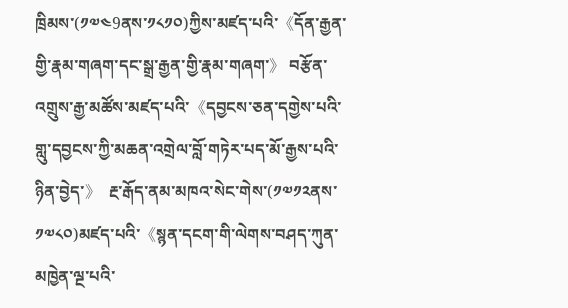ཁྲིམས་(༡༧༤9ནས་༡༨༡༠)ཀྱིས་མཛད་པའི་《དོན་རྒྱན་གྱི་རྣམ་གཞག་དང་སྒྲ་རྒྱན་གྱི་རྣམ་གཞག་》 བརྩོན་འགྲུས་རྒྱ་མཚོས་མཛད་པའི་《དབྱངས་ཅན་དགྱེས་པའི་གླུ་དབྱངས་ཀྱི་མཆན་འགྲེལ་བློ་གཏེར་པད་མོ་རྒྱས་པའི་ཉིན་བྱེད་》  རྔ་རྒོད་ནམ་མཁའ་སེང་གེས་(༡༧༡༢ནས་༡༧༨༠)མཛད་པའི་《སྙན་དངག་གི་ལེགས་བཤད་ཀུན་མཁྱེན་ལྔ་པའི་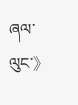ཞལ་ལུང་》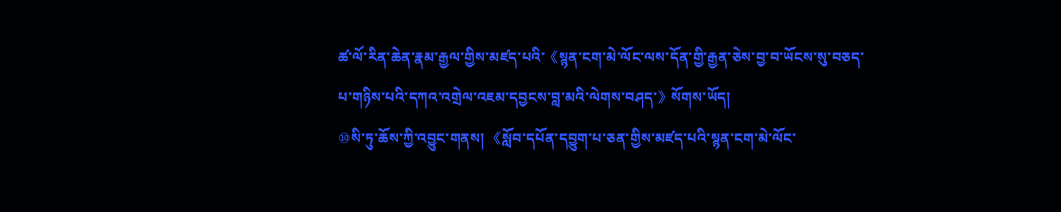ཚ་ལོ་རིན་ཆེན་རྣམ་རྒྱལ་གྱིས་མཛད་པའི་《སྙན་ངག་མེ་ལོང་ལས་དོན་གྱི་རྒྱན་ཅེས་བྱ་བ་ཡོངས་སུ་བཅད་པ་གཉིས་པའི་དཀའ་འགྲེལ་འཇམ་དབྱངས་བླ་མའི་ལེགས་བཤད་》སོགས་ཡོད།
⑩སི་ཏུ་ཆོས་ཀྱི་འབྱུང་གནས། 《སློབ་དཔོན་དབྱུག་པ་ཅན་གྱིས་མཛད་པའི་སྙན་ངག་མེ་ལོང་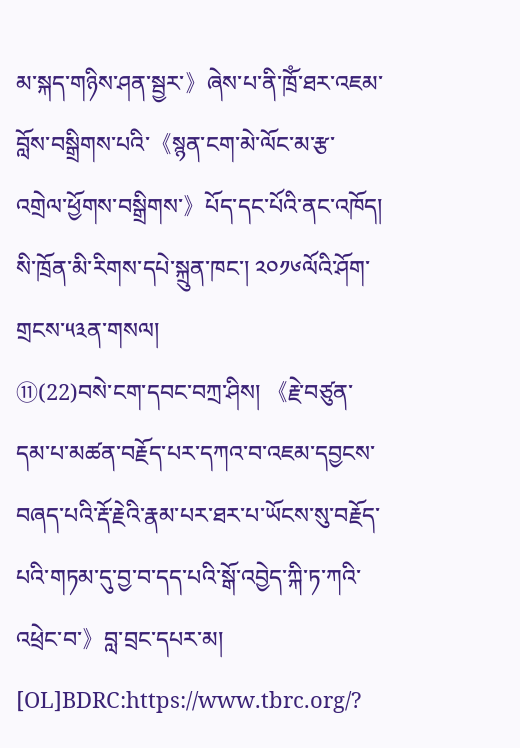མ་སྐད་གཉིས་ཤན་སྦྱར་》ཞེས་པ་ནི་ཁྲོཾ་ཐར་འཇམ་བློས་བསྒྲིགས་པའི་《སྙན་ངག་མེ་ལོང་མ་རྩ་འགྲེལ་ཕྱོགས་བསྒྲིགས་》པོད་དང་པོའི་ནང་འཁོད། སི་ཁྲོན་མི་རིགས་དཔེ་སྐྲུན་ཁང་། ༢༠༡༦ལོའི་ཤོག་གྲངས་༥༣ན་གསལ།
⑪(22)བསེ་ངག་དབང་བཀྲ་ཤིས། 《རྗེ་བཙུན་དམ་པ་མཚན་བརྗོད་པར་དཀའ་བ་འཇམ་དབྱངས་བཞད་པའི་རྡོ་རྗེའི་རྣམ་པར་ཐར་པ་ཡོངས་སུ་བརྗོད་པའི་གཏམ་དུ་བྱ་བ་དད་པའི་སྒོ་འབྱེད་ཀྐི་ཏ་ཀའི་འཕྲེང་བ་》བླ་བྲང་དཔར་མ།  [OL]BDRC:https://www.tbrc.org/?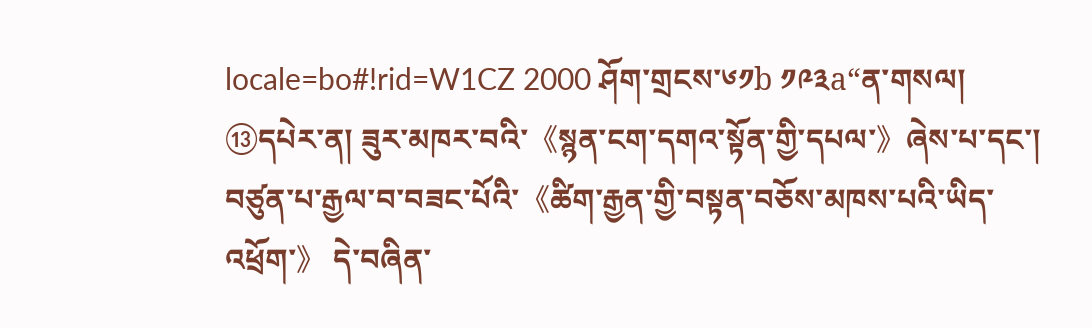locale=bo#!rid=W1CZ 2000 ཤོག་གྲངས་༦༡b ༡༩༣a“ན་གསལ།
⑬དཔེར་ན། ཟུར་མཁར་བའི་《སྙན་ངག་དགའ་སྟོན་གྱི་དཔལ་》ཞེས་པ་དང་། བཙུན་པ་རྒྱལ་བ་བཟང་པོའི་《ཚིག་རྒྱན་གྱི་བསྟན་བཅོས་མཁས་པའི་ཡིད་འཕྲོག་》 དེ་བཞིན་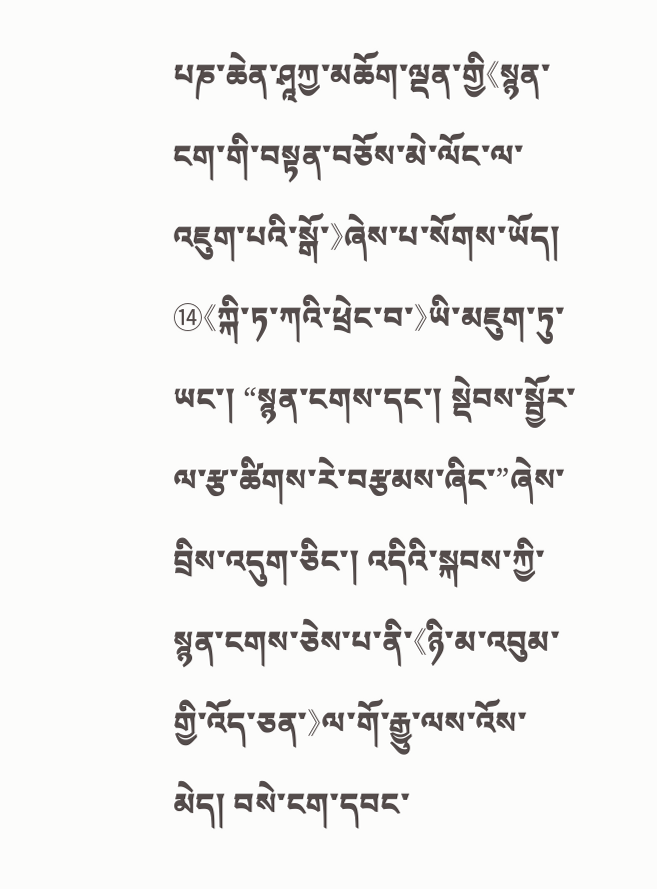པཎ་ཆེན་ཤཱཀྱ་མཆོག་ལྡན་གྱི《སྙན་ངག་གི་བསྟན་བཅོས་མེ་ལོང་ལ་འཇུག་པའི་སྒོ་》ཞེས་པ་སོགས་ཡོད།
⑭《ཀྐི་ཏ་ཀའི་ཕྲེང་བ་》ཡི་མཇུག་ཏུ་ཡང་། “སྙན་ངགས་དང་། སྡེབས་སྦྱོར་ལ་རྩ་ཚིགས་རེ་བརྩམས་ཞིང་”ཞེས་བྲིས་འདུག་ཅིང་། འདིའི་སྐབས་ཀྱི་སྙན་ངགས་ཅེས་པ་ནི་《ཉི་མ་འབུམ་གྱི་འོད་ཅན་》ལ་གོ་རྒྱུ་ལས་འོས་མེད། བསེ་ངག་དབང་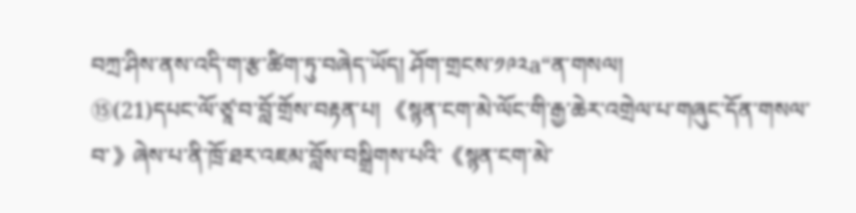བཀྲ་ཤིས་ནས་འདི་ག་རྩ་ཚིག་ཏུ་བཞེད་ཡོད། ཤོག་གྲངས་༡༩༢a“ན་གསལ།
⑮(21)དཔང་ལོ་ཙཱ་བ་བློ་གྲོས་བརྟན་པ། 《སྙན་ངག་མེ་ལོང་གི་རྒྱ་ཆེར་འགྲེལ་པ་གཞུང་དོན་གསལ་བ་》ཞེས་པ་ནི་ཁྲོ་ཐར་འཇམ་བློས་བསྒྲིགས་པའི་《སྙན་ངག་མེ་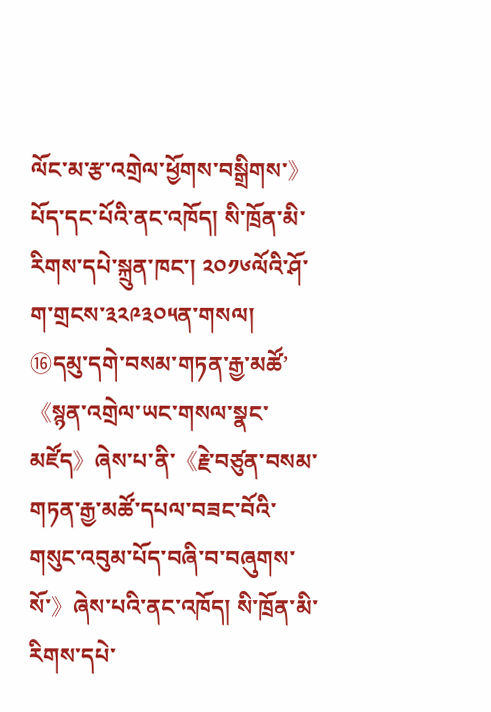ལོང་མ་རྩ་འགྲེལ་ཕྱོགས་བསྒྲིགས་》པོད་དང་པོའི་ནང་འཁོད། སི་ཁྲོན་མི་རིགས་དཔེ་སྐྲུན་ཁང་། ༢༠༡༦ལོའི་ཤོ་ག་གྲངས་༣༢༩༣༠༥ན་གསལ།
⑯དམུ་དགེ་བསམ་གཏན་རྒྱ་མཚོ’ 《སྙན་འགྲེལ་ཡང་གསལ་སྣང་མཛོད》ཞེས་པ་ནི་《རྗེ་བཙུན་བསམ་གཏན་རྒྱ་མཚོ་དཔལ་བཟང་བོའི་གསུང་འབུམ་པོད་བཞི་བ་བཞུགས་སོ་》ཞེས་པའི་ནང་འཁོད། སི་ཁྲོན་མི་རིགས་དཔེ་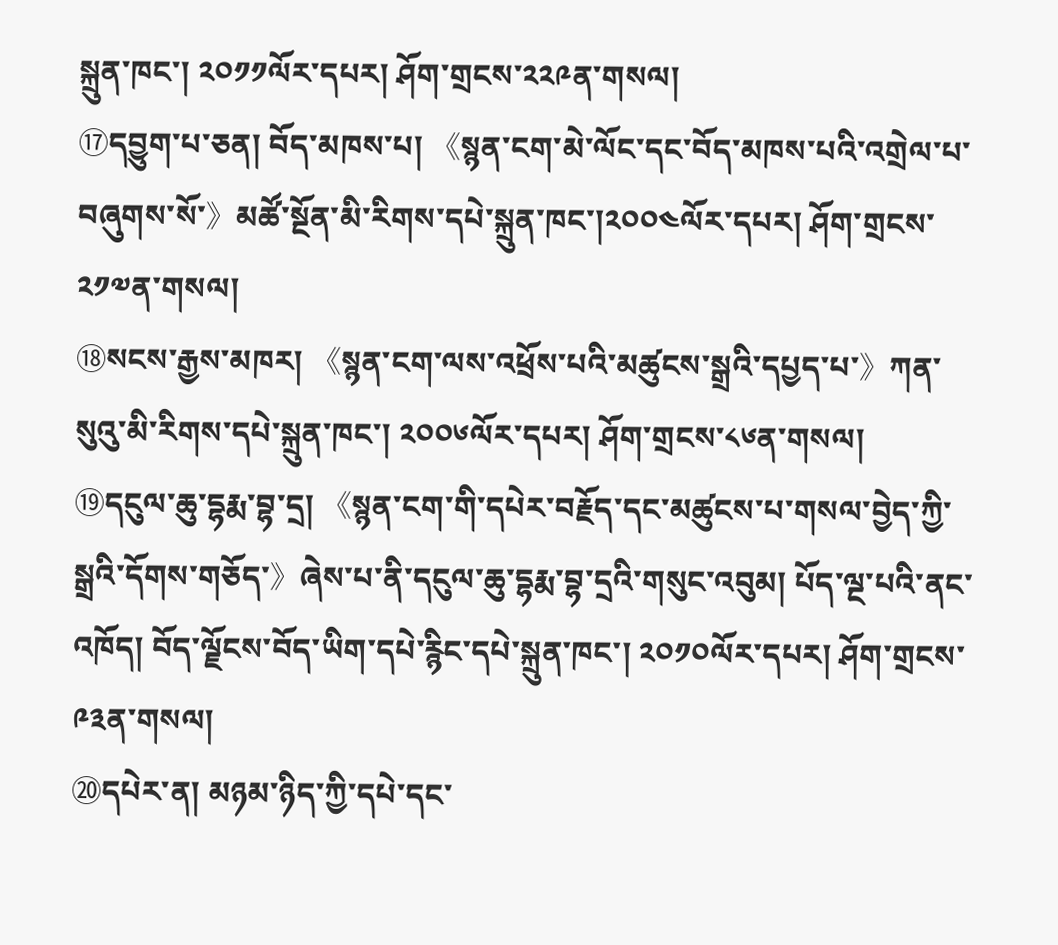སྐྲུན་ཁང་། ༢༠༡༡ལོར་དཔར། ཤོག་གྲངས་༢༢༩ན་གསལ།
⑰དབྱུག་པ་ཅན། བོད་མཁས་པ། 《སྙན་ངག་མེ་ལོང་དང་བོད་མཁས་པའི་འགྲེལ་པ་བཞུགས་སོ་》མཚོ་སྔོན་མི་རིགས་དཔེ་སྐྲུན་ཁང་།༢༠༠༤ལོར་དཔར། ཤོག་གྲངས་༢༡༧ན་གསལ།
⑱སངས་རྒྱས་མཁར། 《སྙན་ངག་ལས་འཕྲོས་པའི་མཚུངས་སྒྲའི་དཔྱད་པ་》ཀན་སུའུ་མི་རིགས་དཔེ་སྐྲུན་ཁང་། ༢༠༠༦ལོར་དཔར། ཤོག་གྲངས་༨༦ན་གསལ།
⑲དངུལ་ཆུ་དྷརྨ་བྷ་དྲ། 《སྙན་ངག་གི་དཔེར་བརྗོད་དང་མཚུངས་པ་གསལ་བྱེད་ཀྱི་སྒྲའི་དོགས་གཅོད་》ཞེས་པ་ནི་དངུལ་ཆུ་དྷརྨ་བྷ་དྲའི་གསུང་འབུམ། པོད་ལྔ་པའི་ནང་འཁོད། བོད་ལྗོངས་བོད་ཡིག་དཔེ་རྙིང་དཔེ་སྐྲུན་ཁང་། ༢༠༡༠ལོར་དཔར། ཤོག་གྲངས་༩༣ན་གསལ།
⑳དཔེར་ན། མཉམ་ཉིད་ཀྱི་དཔེ་དང་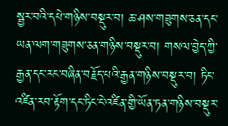སྦྱར་བའི་དཔེ་གཉིས་བསྡུར་བ། ཆ་ཤས་གཟུགས་ཅན་དང་ཡན་ལག་གཟུགས་ཅན་གཉིས་བསྡུར་བ། གསལ་བྱེད་ཀྱི་རྒྱན་དང་རང་བཞིན་བརྗོད་པའི་རྒྱན་གཉིས་བསྡུར་བ། ཏིང་འཛིན་རབ་རྟོག་དང་ཏིང་ངེ་འཛིན་གྱི་ཡོན་ཏན་གཉིས་བསྡུར་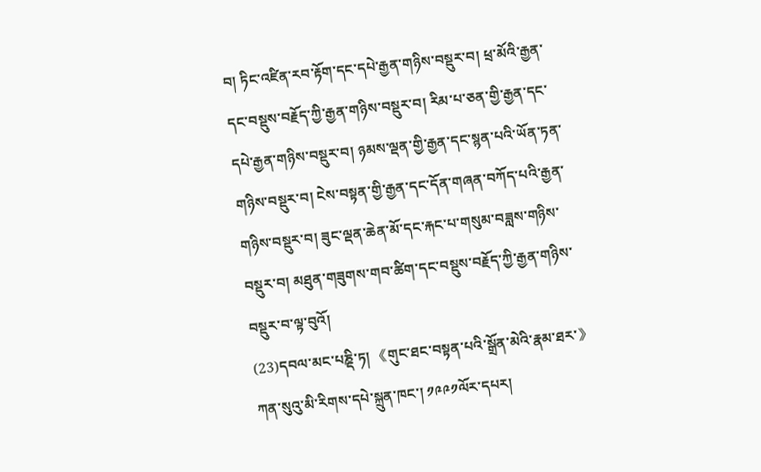བ། ཏིང་འཛིན་རབ་རྟོག་དང་དཔེ་རྒྱན་གཉིས་བསྡུར་བ། ཕྲ་མོའི་རྒྱན་དང་བསྡུས་བརྗོད་ཀྱི་རྒྱན་གཉིས་བསྡུར་བ། རིམ་པ་ཅན་གྱི་རྒྱན་དང་དཔེ་རྒྱན་གཉིས་བསྡུར་བ། ཉམས་ལྡན་གྱི་རྒྱན་དང་སྙན་པའི་ཡོན་ཏན་གཉིས་བསྡུར་བ། ངེས་བསྟན་གྱི་རྒྱན་དང་དོན་གཞན་བཀོད་པའི་རྒྱན་གཉིས་བསྡུར་བ། ཟུང་ལྡན་ཆེན་མོ་དང་རྐང་པ་གསུམ་བཟླས་གཉིས་བསྡུར་བ། མཐུན་གཟུགས་གབ་ཚིག་དང་བསྡུས་བརྗོད་ཀྱི་རྒྱན་གཉིས་བསྡུར་བ་ལྟ་བུའོ།
(23)དབལ་མང་པཎྡི་ཏ། 《གུང་ཐང་བསྟན་པའི་སྒྲོན་མེའི་རྣམ་ཐར་》ཀན་སུའུ་མི་རིགས་དཔེ་སྐྲུན་ཁང་། ༡༩༩༡ལོར་དཔར།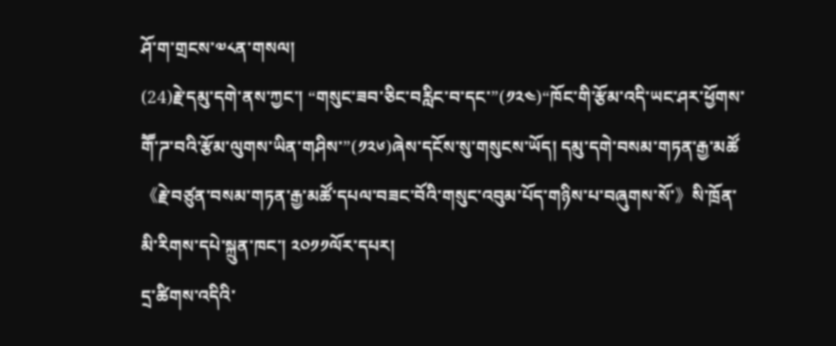ཤོ་ག་གྲངས་༧༨ན་གསལ།
(24)རྗེ་དམུ་དགེ་ནས་ཀྱང་། “གསུང་ཟབ་ཅིང་བརླིང་བ་དང་”(༡༢༤)“ཁོང་གི་རྩོམ་འདི་ཡང་ཤར་ཕྱོགས་གཽ་ཌ་བའི་རྩོམ་ལུགས་ཡིན་གཤིས་”(༡༢༦)ཞེས་དངོས་སུ་གསུངས་ཡོད། དམུ་དགེ་བསམ་གཏན་རྒྱ་མཚོ 《རྗེ་བཙུན་བསམ་གཏན་རྒྱ་མཚོ་དཔལ་བཟང་བོའི་གསུང་འབུམ་པོད་གཉིས་པ་བཞུགས་སོ་》སི་ཁྲོན་མི་རིགས་དཔེ་སྐྲུན་ཁང་། ༢༠༡༡ལོར་དཔར།
དྲ་ཚིགས་འདིའི་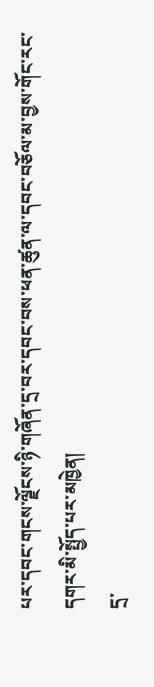པར་དབང་གངས་ལྗོངས་ཉི་གཞོན་དྲ་བར་དབང་བས་ཕན་ཚུན་ལ་དབང་བཅོལ་མ་བྱས་གོང་རང་དགར་མི་སྤྱོད་པར་མཁྱེན།
དྲ་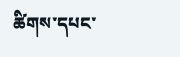ཚིགས་དཔང་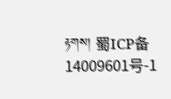རྟགས། 蜀ICP备14009601号-1